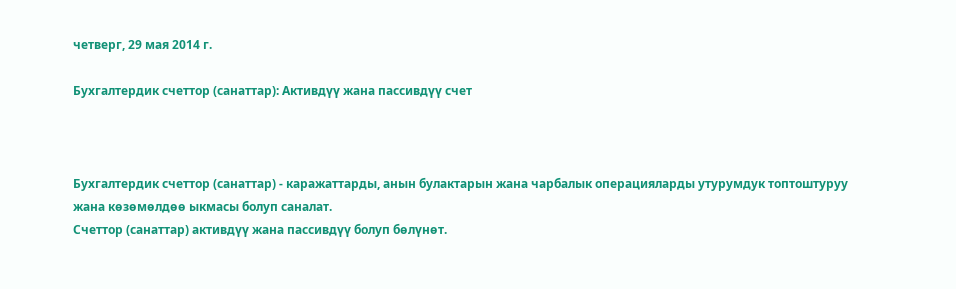четверг, 29 мая 2014 г.

Бухгалтердик счеттор (санаттар): Активдүү жана пассивдүү счет



Бухгалтердик счеттор (санаттар) - каражаттарды, анын булактарын жана чарбалык операцияларды утурумдук топтоштуруу жана көзөмөлдөө ыкмасы болуп саналат.
Счеттор (санаттар) активдүү жана пассивдүү болуп бөлүнөт.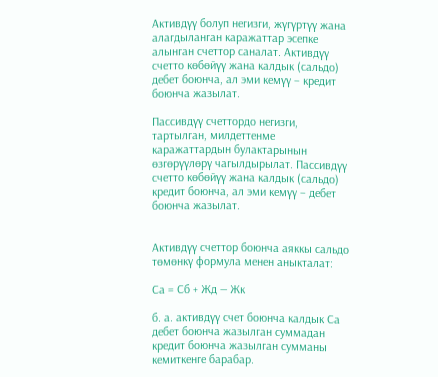Активдүү болуп негизги, жүгүртүү жана алагдыланган каражаттар эсепке алынган счеттор саналат. Активдүү счетто көбөйүү жана калдык (сальдо) дебет боюнча, ал эми кемүү – кредит боюнча жазылат.

Пассивдүү счеттордо негизги, тартылган, милдеттенме каражаттардын булактарынын өзгөрүүлөрү чагылдырылат. Пассивдүү счетто көбөйүү жана калдык (сальдо) кредит боюнча, ал эми кемүү – дебет боюнча жазылат.


Активдүү счеттор боюнча аяккы сальдо төмөнкү формула менен аныкталат:

Са = Сб + Жд — Жк

б. а. активдүү счет боюнча калдык Са дебет боюнча жазылган суммадан кредит боюнча жазылган сумманы кемиткенге барабар.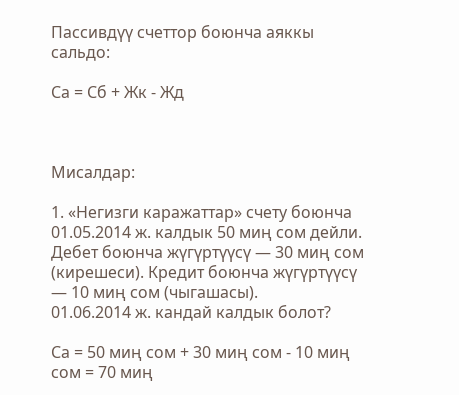Пассивдүү счеттор боюнча аяккы сальдо:

Са = Сб + Жк - Жд



Мисалдар:

1. «Негизги каражаттар» счету боюнча 01.05.2014 ж. калдык 50 миң сом дейли. Дебет боюнча жүгүртүүсү — 30 миң сом (кирешеси). Кредит боюнча жүгүртүүсү — 10 миң сом (чыгашасы).
01.06.2014 ж. кандай калдык болот?

Са = 50 миң сом + 30 миң сом - 10 миң сом = 70 миң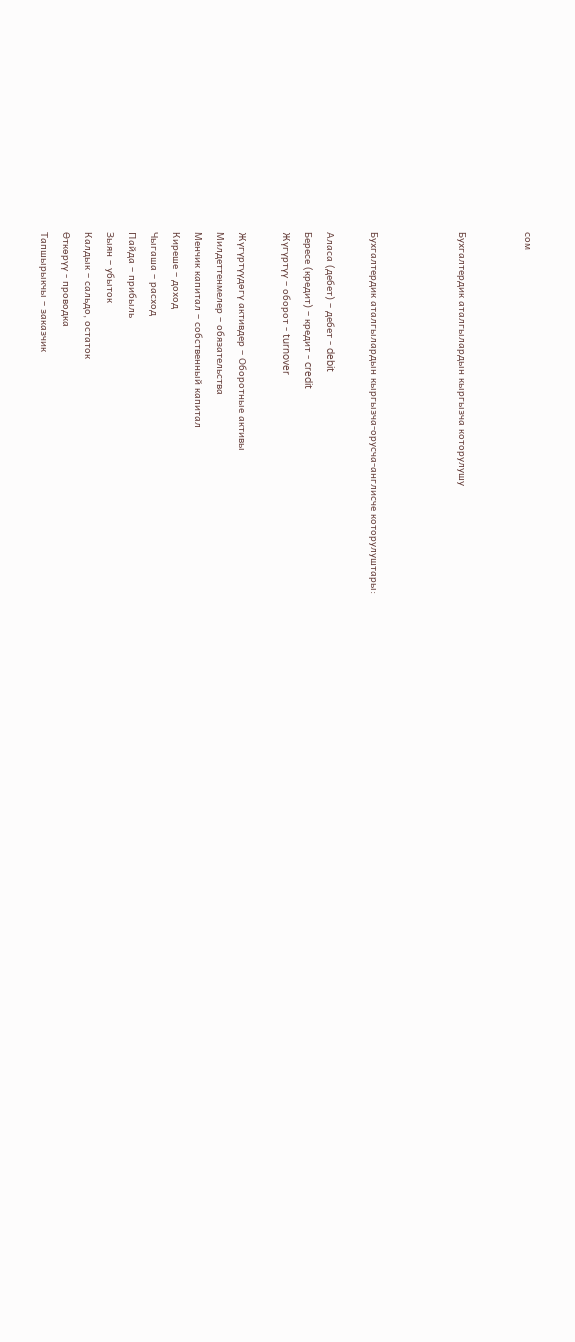сом


Бухгалтердик аталгылардын кыргызча которулушу



Бухгалтердик аталгылардын кыргызча-орусча-англисче которулуштары:

Аласа (дебет) – дебет - debit
Бересе (кредит) – кредит - credit
Жүгүртүү – оборот - turnover

Жүгүртүүдөгү активдер – Оборотные активы
Милдеттенмелер – обязательства
Менчик капитал – собственный капитал
Киреше – доход
Чыгаша – расход
Пайда – прибыль
Зыян – убыток
Калдык – сальдо, остаток
Өткөрүү - проводка
Тапшырыкчы – заказчик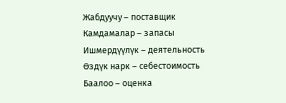Жабдуучу – поставщик
Камдамалар – запасы
Ишмердүүлүк – деятельность
Өздүк нарк – себестоимость
Баалоо – оценка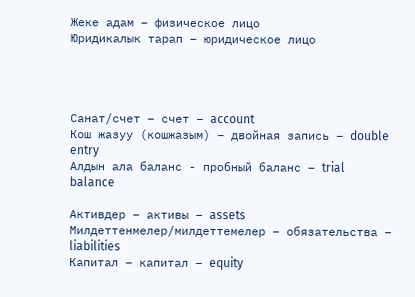Жеке адам – физическое лицо
Юридикалык тарап – юридическое лицо




Санат/счет – счет – account
Кош жазуу (кошжазым) – двойная запись – double entry
Алдын ала баланс - пробный баланс – trial balance

Активдер – активы – assets
Милдеттенмелер/милдеттемелер – обязательства – liabilities
Капитал – капитал – equity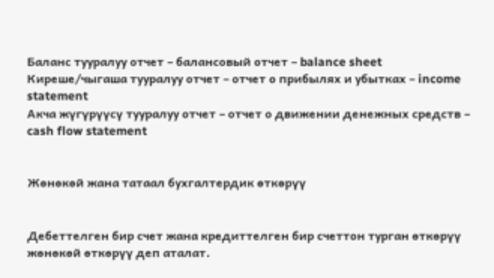Баланс тууралуу отчет – балансовый отчет – balance sheet
Киреше/чыгаша тууралуу отчет – отчет о прибылях и убытках – income statement
Акча жүгүрүүсү тууралуу отчет – отчет о движении денежных средств – cash flow statement


Жөнөкөй жана татаал бухгалтердик өткөрүү


Дебеттелген бир счет жана кредиттелген бир счеттон турган өткөрүү жөнөкөй өткөрүү деп аталат.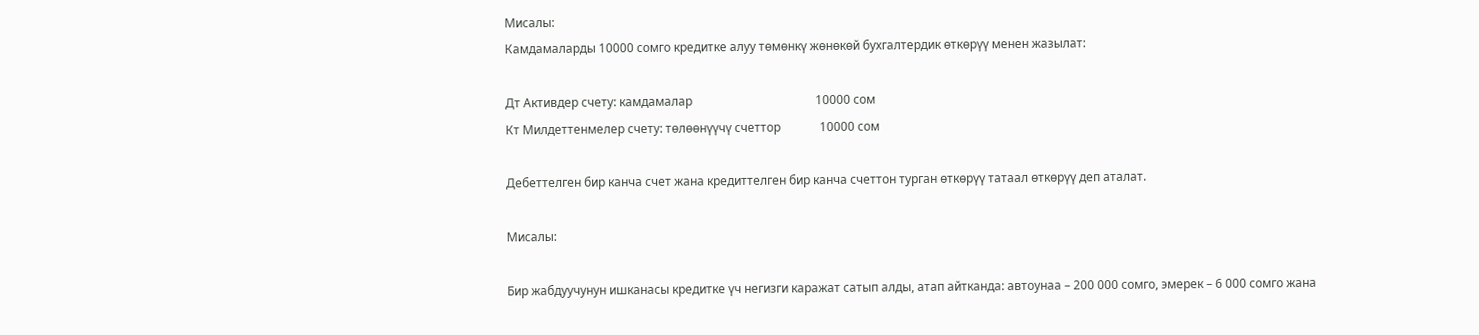Мисалы:
Камдамаларды 10000 сомго кредитке алуу төмөнкү жөнөкөй бухгалтердик өткөрүү менен жазылат:

Дт Активдер счету: камдамалар                                         10000 сом
Кт Милдеттенмелер счету: төлөөнүүчү счеттор             10000 сом

Дебеттелген бир канча счет жана кредиттелген бир канча счеттон турган өткөрүү татаал өткөрүү деп аталат.

Мисалы:

Бир жабдуучунун ишканасы кредитке үч негизги каражат сатып алды, атап айтканда: автоунаа – 200 000 сомго, эмерек – 6 000 сомго жана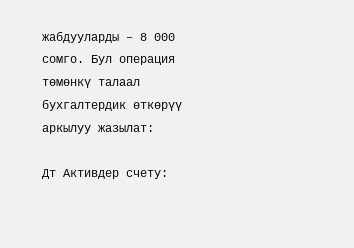жабдууларды – 8 000 сомго. Бул операция төмөнкү талаал бухгалтердик өткөрүү аркылуу жазылат:

Дт Активдер счету: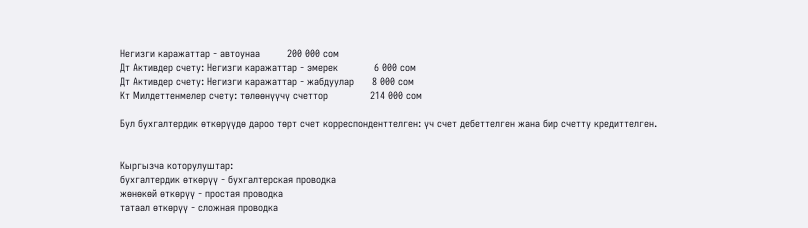Негизги каражаттар - автоунаа         200 000 сом
Дт Активдер счету: Негизги каражаттар - эмерек            6 000 сом
Дт Активдер счету: Негизги каражаттар - жабдуулар      8 000 сом
Кт Милдеттенмелер счету: төлөөнүүчү счеттор              214 000 сом

Бул бухгалтердик өткөрүүдө дароо төрт счет корреспонденттелген: үч счет дебеттелген жана бир счетту кредиттелген.


Кыргызча которулуштар:
бухгалтердик өткөрүү - бухгалтерская проводка
жөнөкөй өткөрүү - простая проводка
татаал өткөрүү - сложная проводка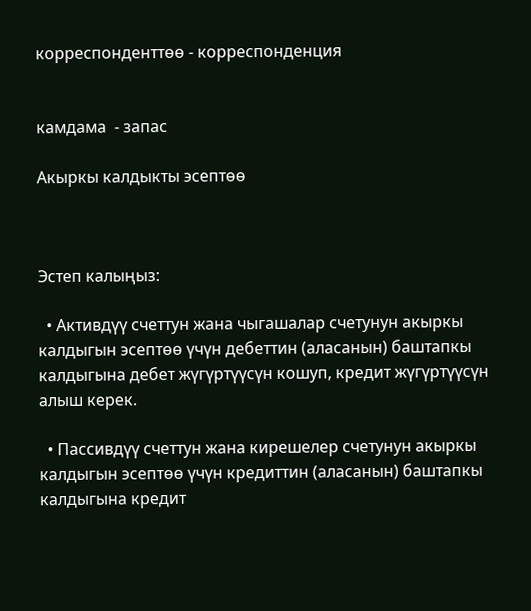корреспонденттөө - корреспонденция


камдама  - запас

Акыркы калдыкты эсептөө



Эстеп калыңыз:

  • Активдүү счеттун жана чыгашалар счетунун акыркы калдыгын эсептөө үчүн дебеттин (аласанын) баштапкы калдыгына дебет жүгүртүүсүн кошуп, кредит жүгүртүүсүн алыш керек.

  • Пассивдүү счеттун жана кирешелер счетунун акыркы калдыгын эсептөө үчүн кредиттин (аласанын) баштапкы калдыгына кредит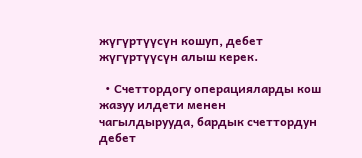жүгүртүүсүн кошуп, дебет жүгүртүүсүн алыш керек.

  • Счеттордогу операцияларды кош жазуу илдети менен чагылдырууда, бардык счеттордун дебет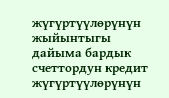жүгүртүүлөрүнүн жыйынтыгы дайыма бардык счеттордун кредит жүгүртүүлөрүнүн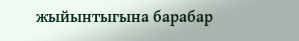жыйынтыгына барабар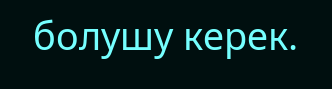болушу керек.